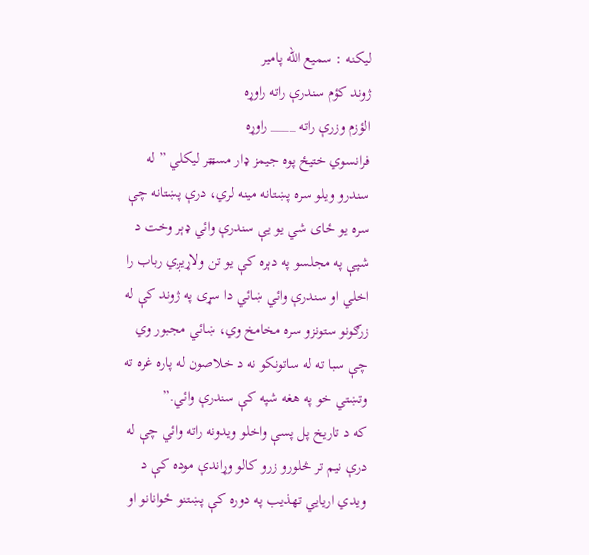ليکنه : سميع الله پامير
ژوند کؤم سندرې راته راوړه
الؤزم وزرې راته ____ راوړه
فرانسوي ختيځ پوه جيمز ډار مسټټر ليکلي ” له سندرو ويلو سره پښتانه مينه لري، درې پښتانه چې سره يو ځاى شي يو يې سندرې وائي ډېر وخت د شپې په مجلسو په دېره کې يو تن ولاړيږي رباب را اخلي او سندرې وائي ښائي دا سړى په ژوند کې له زرګونو ستونزو سره مخامخ وي، ښائي مجبور وي چې سبا ته له ساتونکو نه د خلاصون له پاره غره ته وتښتي خو په هغه شپه کې سندرې وائي.”
که د تاريخ پل پسې واخلو ويدونه راته وائي چې له درې نيم تر څلورو زرو کالو وړاندې موده کې د ويدي اريايي تهذيب په دوره کې پښتنو ځوانانو او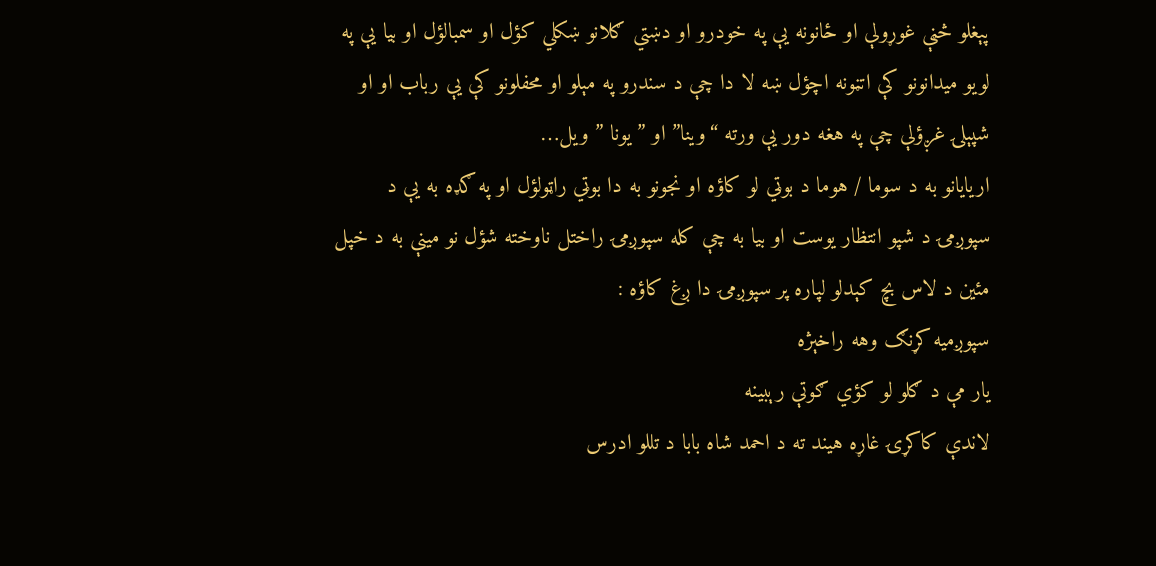پېغلو څڼې غوړولې او ځانونه يې په خودرو او دښتي ګلانو ښکلي کؤل او سمبالؤل او بيا يې په لويو ميدانونو کې اتڼونه اچؤل ښه لا دا چې د سندرو په مېلو او محفلونو کې يې رباب او او شپېلۍ غږؤلې چې په هغه دور يې ورته “وينا” او ” يونا ” ويل…
اريايانو به د سوما / هوما د بوټي لو کاؤه او نجونو به دا بوټي راټولؤل او په ګډه به يې د سپوږمۍ د شپو انتظار يوست او بيا به چې کله سپوږمۍ راختل ناوخته شؤل نو مينې به د خپل مئين د لاس بچ کېدلو لپاره پر سپوږمۍ دا ږغ کاؤه :
سپوږميه کړنګ وهه راخېژه
يار مې د ګلو لو کؤي ګوتې رېبينه
لاندې کاکړۍ غاړه هيند ته د احمد شاه بابا د تللو ادرس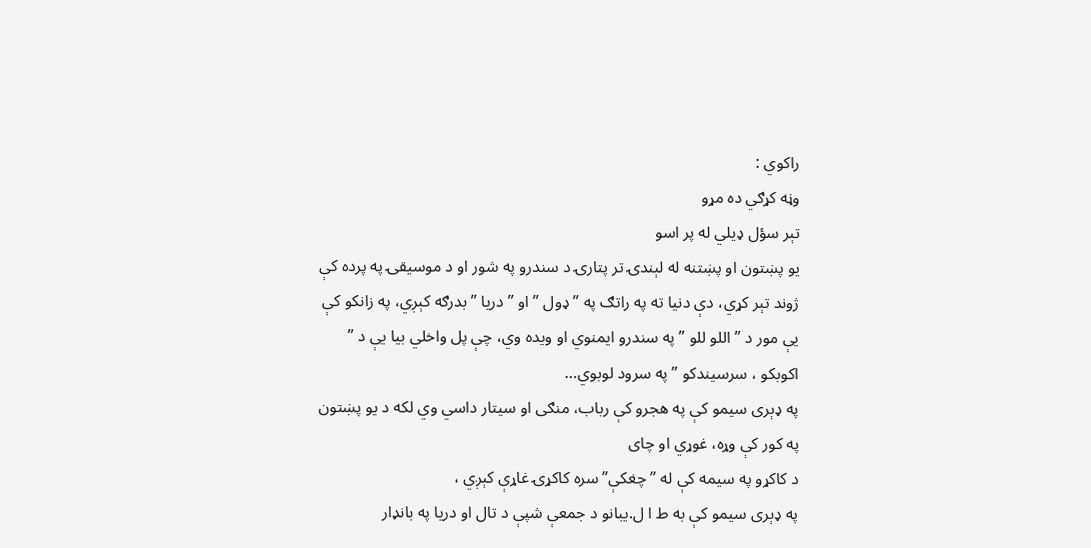راکوي :
وڼه کړګي ده مړو
تېر سؤل ډيلي له پر اسو
يو پښتون او پښتنه له لېندۍ تر پتارۍ د سندرو په شور او د موسيقۍ په پرده کې ژوند تېر کړي، دې دنيا ته په راتګ په ” ډول ” او ” دريا ” بدرګه کېږي، په زانکو کې يې مور د ” اللو للو ” په سندرو ايمنوي او ويده وي، چې پل واخلي بيا يې د ” اکوبکو ، سرسيندکو ” په سرود لوبوي…
په ډېرى سيمو کې په هجرو کې رباب، منګى او سيتار داسي وي لکه د يو پښتون په کور کې وړه، غوړي او چاى
د کاکړو په سيمه کې له ” چغکې” سره کاکړۍ غاړې کېږي ،
په ډېرى سيمو کې به ط ا ل.يبانو د جمعې شپې د تال او دريا په بانډار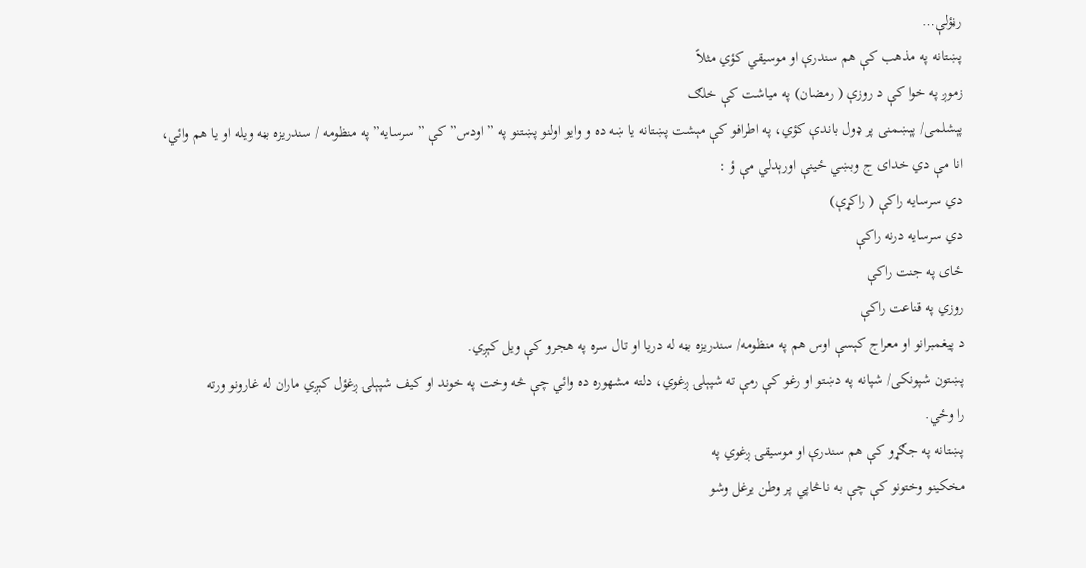رڼؤلې…
پښتانه په مذهب کې هم سندرې او موسيقي کؤي مثلاً
زموږ په خوا کې د روزې ( رمضان) په مياشت کې خلګ
پېشلمى/ پېښمنى پر ډول باندې کؤي، په اطرافو کې مېشت پښتانه يا ښه ده و وايو اولنو پښتنو په ” اودس” کې ” سرسايه” په منظومه / سندريزه بڼه ويله او يا هم وائي، انا مې دي خداى ج وبښي ځينې اورېدلي مې ؤ :
دي سرسايه راکې ( راکړې)
دي سرسايه درنه راکې
ځاى په جنت راکې
روزي په قناعت راکې
د پيغمبرانو او معراج کېسې اوس هم په منظومه/ سندریزہ بڼه له دريا او تال سره په هجرو کې ويل کېږي.
پښتون شپونکى/ شپانه په دښتو او رغو کې رمې ته شپېلۍ ږغوي، دلته مشهوره ده وائي چې څه وخت په خوند او کيف شپېلۍ ږغؤل کېږي ماران له غارونو ورته
را وځي.
پښتانه په جګړو کې هم سندرې او موسيقۍ ږغوي په
مخکينو وختونو کې چې به ناڅاپي پر وطن يرغل وشو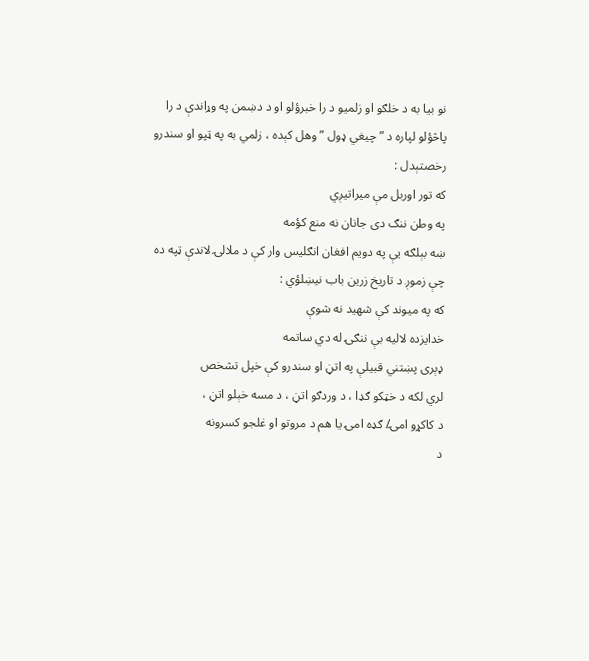نو بيا به د خلګو او زلميو د را خبرؤلو او د دښمن په وړاندې د را پاڅؤلو لپاره د ” چيغي ډول ” وهل کېده ، زلمي به په ټپو او سندرو رخصتېدل :
که تور اوربل مې ميراتيږي
په وطن ننګ دى جانان نه منع کؤمه
ښه بېلګه يې په دويم افغان انګليس وار کې د ملالۍ لاندې ټپه ده چې زموږ د تاريخ زرين باب نيښلؤي :
که په ميوند کې شهيد نه شوې
خدايزده لاليه بې ننګۍ له دي ساتمه
ډېرى پښتني قبيلې په اتڼ او سندرو کې خپل تشخص
لري لکه د خټکو ګډا ، د وردګو اتڼ ، د مسه خېلو اتڼ ،
د کاکړو امۍ/ ګډه امۍ يا هم د مروتو او غلجو کسرونه
د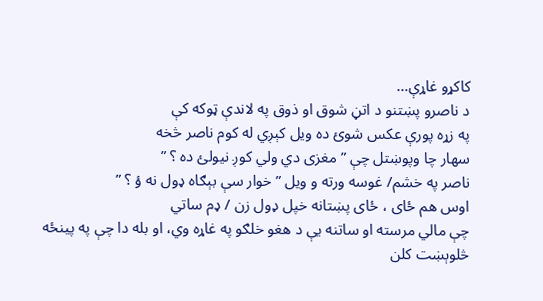کاکړو غاړې…
د ناصرو پښتنو د اتڼ شوق او ذوق په لاندې ټوکه کې
په زړه پورې عکس شوئ ده ويل کېږي له کوم ناصر څخه
سهار چا وپوښتل چې ” مغزى دي ولي کوږ نيولئ ده ؟ ”
ناصر په خشم/ غوسه ورته و ويل ” خوار سې بېګاه ډول نه ؤ ؟ ”
اوس هم ځاى ، ځاى پښتانه خپل ډول زن / ډم ساتي
چې مالي مرسته او ساتنه يې د هغو خلګو په غاړه وي، او بله دا چې په پينځه څلوېښت کلن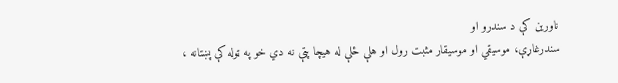ناورين کې د سندرو او
سندرغاړې، موسيقي او موسيقار مثبت رول او هلې ځلې له هيچا پټې نه دي خو په ټوله کې پښتانه ،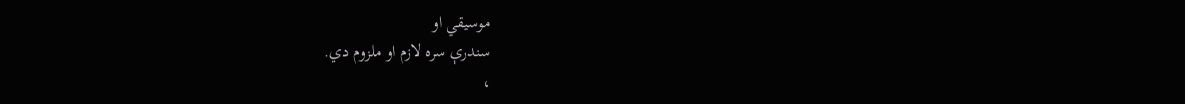موسيقي او
سندرې سره لازم او ملزوم دي.
،